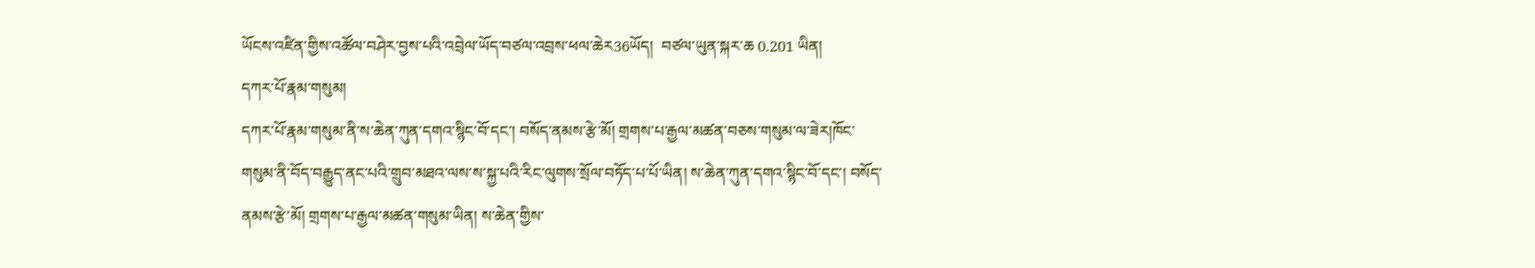ཡོངས་འཛིན་གྱིས་འཚོལ་བཤེར་བྱས་པའི་འབྲེལ་ཡོད་བཙལ་འབྲས་ཕལ་ཆེར36ཡོད།  བཙལ་ཡུན་སྐར་ཆ 0.201 ཡིན།
དཀར་པོ་རྣམ་གསུམ།
དཀར་པོ་རྣམ་གསུམ་ནི་ས་ཆེན་ཀུན་དགའ་སྙིང་བོ་དང་། བསོད་ནམས་རྩེ་མོ། གྲགས་པ་རྒྱལ་མཚན་བཅས་གསུམ་ལ་ཟེར།ཁོང་གསུམ་ནི་བོད་བརྒྱུད་ནང་པའི་གྲུབ་མཐའ་ལས་ས་སྐྱ་པའི་རིང་ལུགས་སྲོལ་བཏོད་པ་པོ་ཡིན། ས་ཆེན་ཀུན་དགའ་སྙིང་བོ་དང་། བསོད་ནམས་རྩེ་མོ། གྲགས་པ་རྒྱལ་མཚན་གསུམ་ཡིན། ས་ཆེན་གྱིས་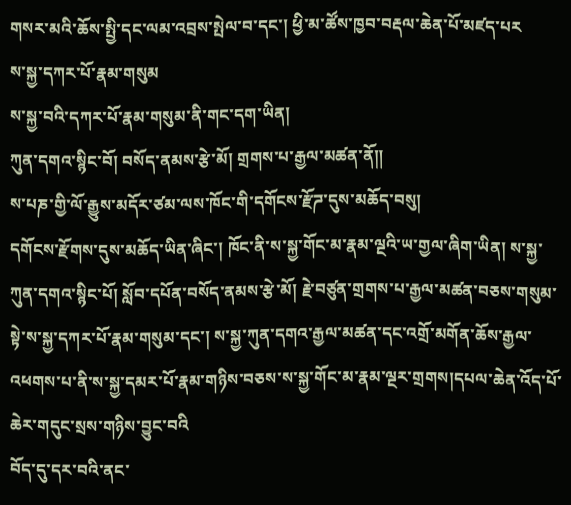གསར་མའི་ཆོས་སྤྱི་དང་ལམ་འབྲས་སྤེལ་བ་དང་། ཕྱི་མ་ཚོས་ཁྱབ་བརྡལ་ཆེན་པོ་མཛད་པར
ས་སྐྱ་དཀར་པོ་རྣམ་གསུམ
ས་སྐྱ་བའི་དཀར་པོ་རྣམ་གསུམ་ནི་གང་དག་ཡིན།
ཀུན་དགའ་སྙིང་བོ། བསོད་ནམས་རྩེ་མོ། གྲགས་པ་རྒྱལ་མཚན་ནོ༎
ས་པཎ་གྱི་ལོ་རྒྱུས་མདོར་ཙམ་ལས་ཁོང་གི་དགོངས་རྫོཌ་དུས་མཆོད་བསུ།
དགོངས་རྫོགས་དུས་མཆོད་ཡིན་ཞིང་། ཁོང་ནི་ས་སྐྱ་གོང་མ་རྣམ་ལྔའི་ཡ་གྱལ་ཞིག་ཡིན། ས་སྐྱ་ཀུན་དགའ་སྙིང་པོ། སློབ་དཔོན་བསོད་ནམས་རྩེ་མོ། རྗེ་བཙུན་གྲགས་པ་རྒྱལ་མཚན་བཅས་གསུམ་སྟེ་ས་སྐྱ་དཀར་པོ་རྣམ་གསུམ་དང་། ས་སྐྱ་ཀུན་དགའ་རྒྱལ་མཚན་དང་འགྲོ་མགོན་ཆོས་རྒྱལ་འཕགས་པ་ནི་ས་སྐྱ་དམར་པོ་རྣམ་གཉིས་བཅས་ས་སྐྱ་གོང་མ་རྣམ་ལྔར་གྲགས།དཔལ་ཆེན་འོད་པོ་ཆེར་གདུང་སྲས་གཉིས་བྱུང་བའི
བོད་དུ་དར་བའི་ནང་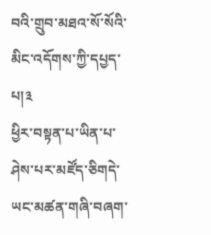བའི་གྲུབ་མཐའ་སོ་སོའི་མིང་འདོགས་ཀྱི་དཔྱད་པ།༣
ཕྱིར་བསྟན་པ་ཡིན་པ་ཤེས་པར་མཛོད་ཅིགདེ་ཡང་མཚན་གཞི་བཞག་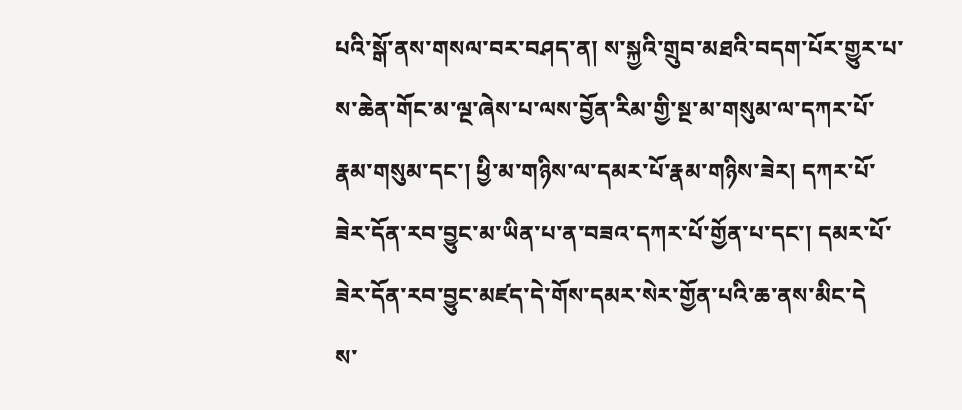པའི་སྒོ་ནས་གསལ་བར་བཤད་ན། ས་སྐྱའི་གྲུབ་མཐའི་བདག་པོར་གྱུར་པ་ས་ཆེན་གོང་མ་ལྔ་ཞེས་པ་ལས་བྱོན་རིམ་གྱི་སྔ་མ་གསུམ་ལ་དཀར་པོ་རྣམ་གསུམ་དང་། ཕྱི་མ་གཉིས་ལ་དམར་པོ་རྣམ་གཉིས་ཟེར། དཀར་པོ་ཟེར་དོན་རབ་བྱུང་མ་ཡིན་པ་ན་བཟའ་དཀར་པོ་གྱོན་པ་དང་། དམར་པོ་ཟེར་དོན་རབ་བྱུང་མཛད་དེ་གོས་དམར་སེར་གྱོན་པའི་ཆ་ནས་མིང་དེ
ས་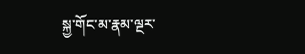སྐྱ་གོང་མ་རྣམ་ལྔར་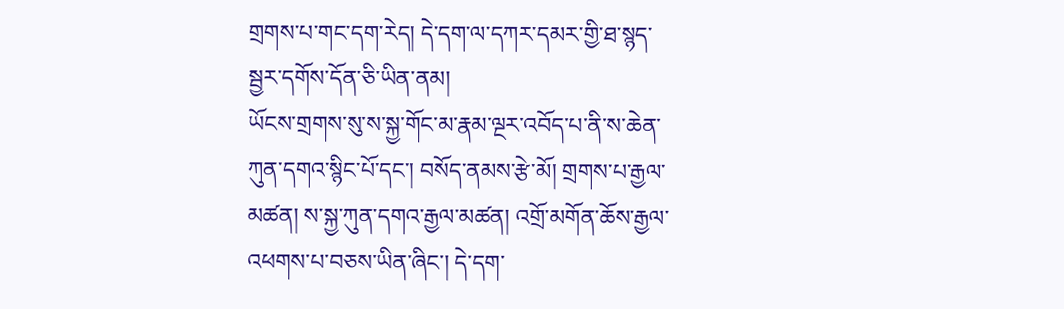གྲགས་པ་གང་དག་རེད། དེ་དག་ལ་དཀར་དམར་གྱི་ཐ་སྙད་སྦྱར་དགོས་དོན་ཅི་ཡིན་ནམ།
ཡོངས་གྲགས་སུ་ས་སྐྱ་གོང་མ་རྣམ་ལྔར་འབོད་པ་ནི་ས་ཆེན་ཀུན་དགའ་སྙིང་པོ་དང་། བསོད་ནམས་རྩེ་མོ། གྲགས་པ་རྒྱལ་མཚན། ས་སྐྱ་ཀུན་དགའ་རྒྱལ་མཚན། འགྲོ་མགོན་ཆོས་རྒྱལ་འཕགས་པ་བཅས་ཡིན་ཞིང་། དེ་དག་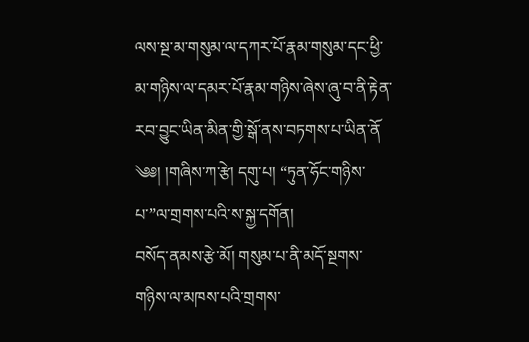ལས་སྔ་མ་གསུམ་ལ་དཀར་པོ་རྣམ་གསུམ་དང་ཕྱི་མ་གཉིས་ལ་དམར་པོ་རྣམ་གཉིས་ཞེས་ཞུ་བ་ནི་རྟེན་རབ་བྱུང་ཡིན་མིན་གྱི་སྒོ་ནས་བཏགས་པ་ཡིན་ནོ
༄༅། །གཞིས་ཀ་རྩེ། དགུ་པ། “ཏུན་ཧོང་གཉིས་པ་”ལ་གྲགས་པའི་ས་སྐྱ་དགོན།
བསོད་ནམས་རྩེ་མོ། གསུམ་པ་ནི་མདོ་སྔགས་གཉིས་ལ་མཁས་པའི་གྲགས་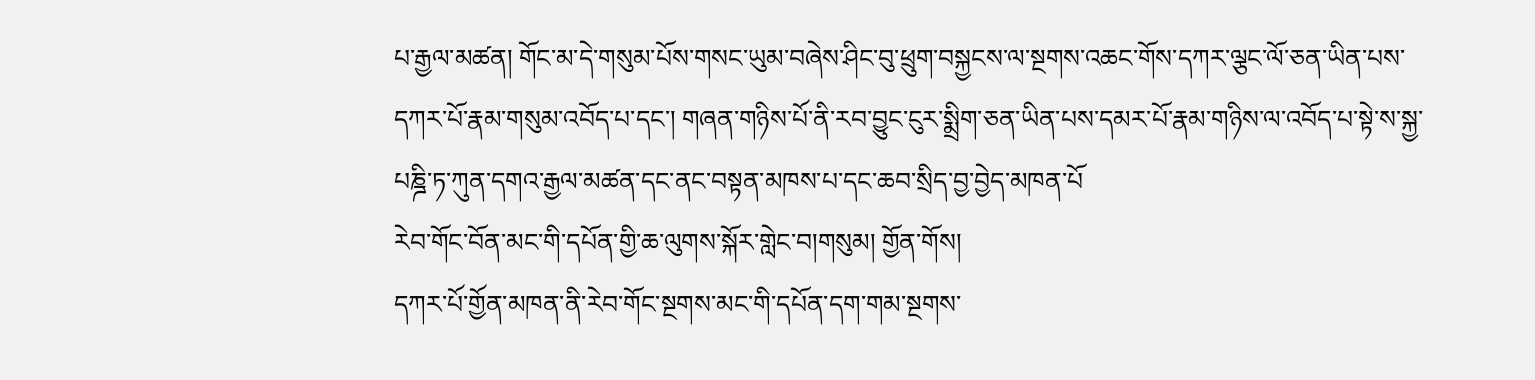པ་རྒྱལ་མཚན། གོང་མ་དེ་གསུམ་པོས་གསང་ཡུམ་བཞེས་ཤིང་བུ་ཕྲུག་བསྐྱངས་ལ་སྔགས་འཆང་གོས་དཀར་ལྕང་ལོ་ཅན་ཡིན་པས་དཀར་པོ་རྣམ་གསུམ་འབོད་པ་དང་། གཞན་གཉིས་པོ་ནི་རབ་བྱུང་ངུར་སྨྲིག་ཅན་ཡིན་པས་དམར་པོ་རྣམ་གཉིས་ལ་འབོད་པ་སྟེ་ས་སྐྱ་པཎྜི་ཏ་ཀུན་དགའ་རྒྱལ་མཚན་དང་ནང་བསྟན་མཁས་པ་དང་ཆབ་སྲིད་བྱ་བྱེད་མཁན་པོ
རེབ་གོང་བོན་མང་གི་དཔོན་གྱི་ཆ་ལུགས་སྐོར་གླེང་བ།གསུམ། གྱོན་གོས།
དཀར་པོ་གྱོན་མཁན་ནི་རེབ་གོང་སྔགས་མང་གི་དཔོན་དག་གམ་སྔགས་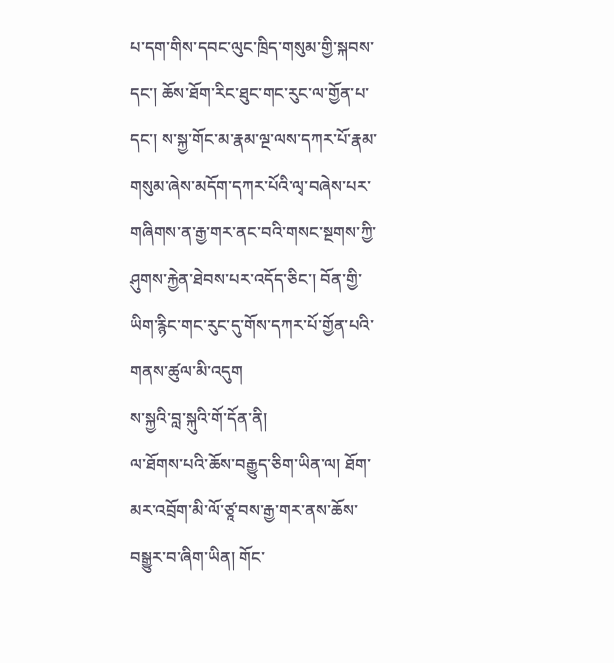པ་དག་གིས་དབང་ལུང་ཁྲིད་གསུམ་གྱི་སྐབས་དང་། ཆོས་ཐོག་རིང་ཐུང་གང་རུང་ལ་གྱོན་པ་དང་། ས་སྐྱ་གོང་མ་རྣམ་ལྔ་ལས་དཀར་པོ་རྣམ་གསུམ་ཞེས་མདོག་དཀར་པོའི་ལྭ་བཞེས་པར་གཞིགས་ན་རྒྱ་གར་ནང་བའི་གསང་སྔགས་ཀྱི་ཤུགས་རྐྱེན་ཐེབས་པར་འདོད་ཅིང་། བོན་གྱི་ཡིག་རྙིང་གང་རུང་དུ་གོས་དཀར་པོ་གྱོན་པའི་གནས་ཚུལ་མི་འདུག
ས་སྐྱའི་བླ་སྐུའི་གོ་དོན་ནི།
ལ་ཐོགས་པའི་ཆོས་བརྒྱུད་ཅིག་ཡིན་ལ། ཐོག་མར་འབྲོག་མི་ལོ་ཙཱ་བས་རྒྱ་གར་ནས་ཆོས་བསྒྱུར་བ་ཞིག་ཡིན། གོང་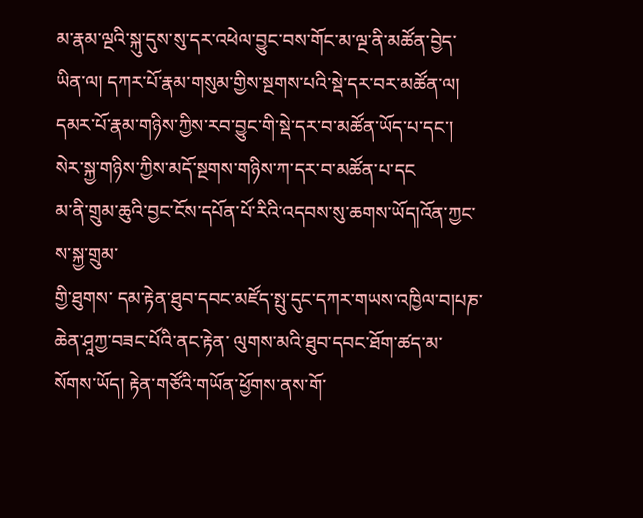མ་རྣམ་ལྔའི་སྐུ་དུས་སུ་དར་འཕེལ་བྱུང་བས་གོང་མ་ལྔ་ནི་མཚོན་བྱེད་ཡིན་ལ། དཀར་པོ་རྣམ་གསུམ་གྱིས་སྔགས་པའི་སྡེ་དར་བར་མཚོན་ལ། དམར་པོ་རྣམ་གཉིས་ཀྱིས་རབ་བྱུང་གི་སྡེ་དར་བ་མཚོན་ཡོད་པ་དང་། སེར་སྐྱ་གཉིས་ཀྱིས་མདོ་སྔགས་གཉིས་ཀ་དར་བ་མཚོན་པ་དང
མ་ནི་གྲུམ་ཆུའི་བྱང་ངོས་དཔོན་པོ་རིའི་འདབས་སུ་ཆགས་ཡོད།འོན་ཀྱང་ས་སྐྱ་གྲུམ་
གྱི་ཐུགས་ དམ་རྟེན་ཐུབ་དབང་མཛོད་སྤུ་དུང་དཀར་གཡས་འཁྱིལ་བ།པཎ་ཆེན་ཤཱཀྱ་བཟང་པོའི་ནང་རྟེན་ ལུགས་མའི་ཐུབ་དབང་ཐོག་ཚད་མ་སོགས་ཡོད། རྟེན་གཙོའི་གཡོན་ཕྱོགས་ནས་གོ་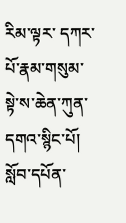རིམ་ལྟར་ དཀར་པོ་རྣམ་གསུམ་སྟེ་ས་ཆེན་ཀུན་དགའ་སྙིང་པོ། སློབ་དཔོན་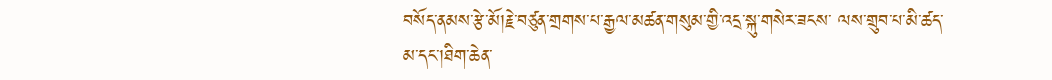བསོད་ནམས་རྩེ་མོ།རྗེ་བཙུན་གྲགས་པ་རྒྱལ་མཚན་གསུམ་གྱི་འདྲ་སྐུ་གསེར་ཟངས་ ལས་གྲུབ་པ་མི་ཚད་མ་དང་།ཐིག་ཆེན་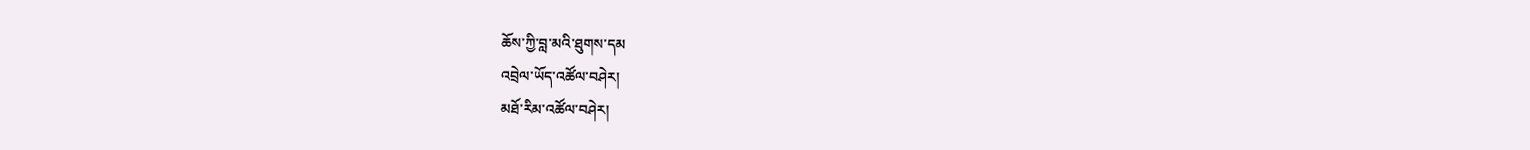ཆོས་ཀྱི་བླ་མའི་ཐུགས་དམ
འབྲེལ་ཡོད་འཚོལ་བཤེར།
མཐོ་རིམ་འཚོལ་བཤེར།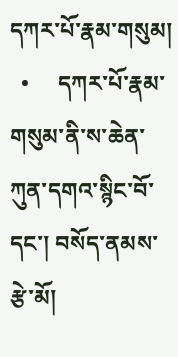དཀར་པོ་རྣམ་གསུམ།
  •     དཀར་པོ་རྣམ་གསུམ་ནི་ས་ཆེན་ཀུན་དགའ་སྙིང་བོ་དང་། བསོད་ནམས་རྩེ་མོ།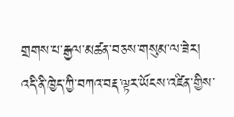གྲགས་པ་རྒྱལ་མཚན་བཅས་གསུམ་ལ་ཟེར།
འདི་ནི་ཁྱེད་ཀྱི་བཀའ་བརྡ་ལྟར་ཡོངས་འཛིན་གྱིས་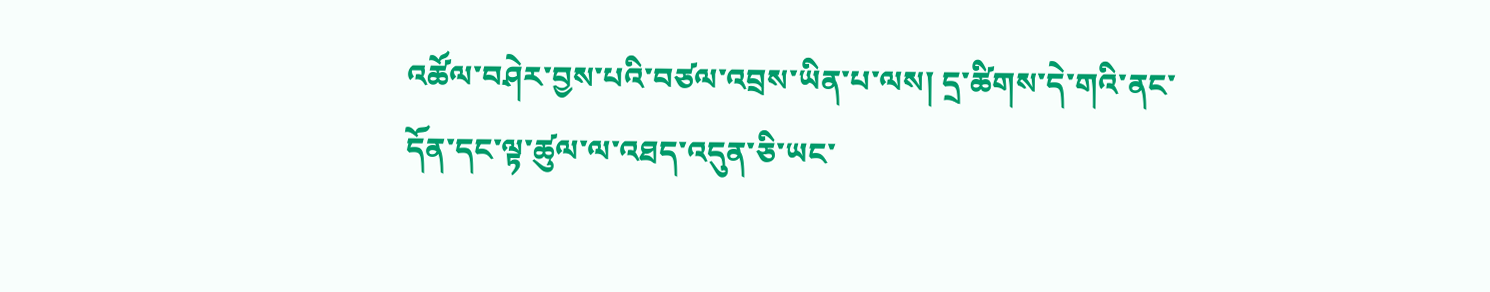འཚོལ་བཤེར་བྱས་པའི་བཙལ་འབྲས་ཡིན་པ་ལས། དྲ་ཚིགས་དེ་གའི་ནང་དོན་དང་ལྟ་ཚུལ་ལ་འཐད་འདུན་ཅི་ཡང་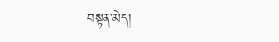བསྟན་མེད།